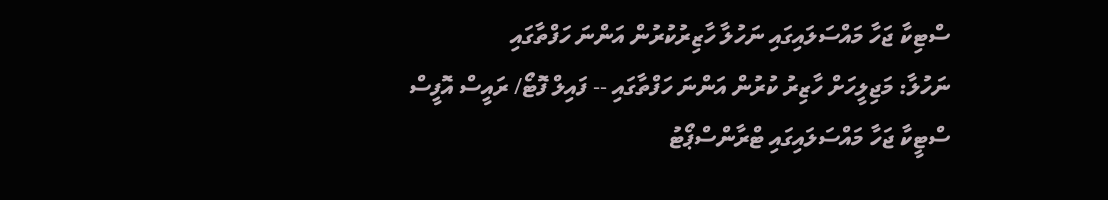ސްޓިކާ ޖަހާ މައްސަލައިގައި ނަހުލާ ހާޒިރުކުރުން އަންނަ ހަފްތާގައި
ނަހުލާ: މަޖިލީހަށް ހާޒިރު ކުރުން އަންނަ ހަފްތާގައި -- ފައިލް ފޮޓޯ/ ރައީސް އޮފީސް
ސްޓީކާ ޖަހާ މައްސަލައިގައި ޓްރާންސްޕޯޓު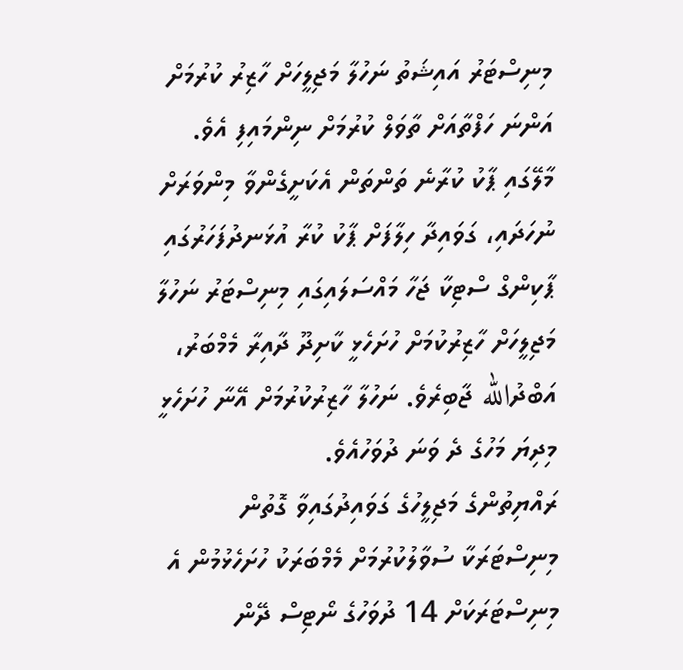މިނިސްޓަރު އައިޝަތު ނަހުލާ މަޖިލީހަށް ހާޒިރު ކުރުމަށް އަންނަ ހަފްތާއަށް ތާވަލް ކުރުމަށް ނިންމައިފި އެވެ.
މާލޭގައި ޕާކު ކުރާނެ ތަންތަން އެކަށީގެންވާ މިންވަރަށް ނުހަދައި، ގަވައިދާ ހިލާފަށް ޕާކު ކުރާ އުޅަނދުފަހަރުގައި ޕާކިންގް ސްޓިކާ ޖަހާ މައްސަލައިގައި މިނިސްޓަރު ނަހުލާ މަޖިލީހަށް ހާޒިރުކުމަށް ހުށަހެޅީ ކާށިދޫ ދާއިރާ މެމްބަރު، އަބްދުالله ޖާބިރެވެ. ނަހުލާ ހާޒިރުކުރުމަށް އޭނާ ހުށަހެޅީ މިދިޔަ މަހުގެ ދެ ވަނަ ދުވަހުއެވެ.
ރައްޔިތުންގެ މަޖިލީހުގެ ގަވައިދުގައިވާ ގޮތުން މިނިސްޓަރަކާ ސުވާލުކުރުމަށް މެމްބަރަކު ހުށަހެޅުމުން އެ މިނިސްޓަރަކަށް 14 ދުވަހުގެ ނޯޓިސް ދޭން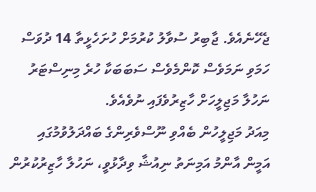ޖެހޭނެއެވެ. ޖާބިރު ސުވާލު ކުރުމަށް ހުށަހެޅީތާ 14 ދުވަސް ހަމަވި ނަމަވެސް ކޮންމެވެސް ސަބަބަކާ ހުރެ މިނިސްޓަރު ނަހުލާ މަޖިލީހަށް ހާޒިރުވެފައި ނުވެއެވެ.
މިއަދު މަޖިލީހުން ބެއްވި ނޫސްވެރިންގެ ބައްދަލުވުމުގައި އަމީން އާންމު އަމިނަތު ނިއުޝާ ވިދާޅުވީ، ނަހުލާ ހާޒިރުކުރުން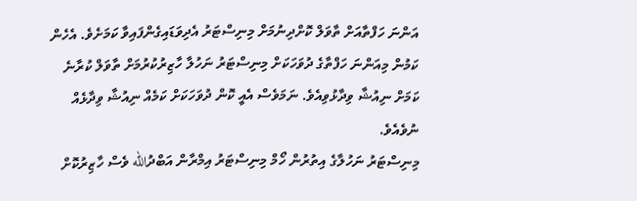އަންނަ ހަފްތާއަށް ތާވަލް ކޮށްދިނުމަށް މިނިސްޓަރު އެދިވަޑައިގެންފައިވާ ކަމަށެވެ. އެހެން ކަމުން މިއަންނަ ހަފްތާގެ ދުވަހަކަށް މިނިސްޓަރު ނަހުލާ ހާޒިރުކުރުމަށް ތާވަލް ކުރާނެ ކަމަށް ނިއުޝާ ވިދާޅުވިއެވެ. ނަމަވެސް އެއީ ކޮން ދުވަހަކަށް ކަމެއް ނިއުޝާ ވިދާޅެއް ނުވެއެވެ.
މިނިސްޓަރު ނަހުލާގެ އިތުރުން ހޯމް މިނިސްޓަރު އިމްރާން އަބްދުالله ވެސް ހާޒިރުކޮށް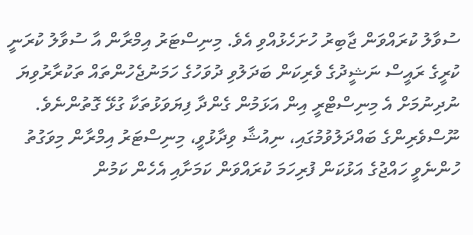ސުވާލު ކުރައްވަން ޖާބިރު ހުށަހެޅުއްވި އެވެ. މިނިސްޓަރު އިމްރާން އާ ސުވާލު ކުރަނީ ކުރީގެ ރައީސް ނަޝީދުގެ ވެރިކަން ބަދަލުވި ދުވަހުގެ ހަމަނުޖެހުންތައް ތަކުރާރުވިޔަ ނުދިނުމަށް އެ މިނިސްޓްރީ އިން އަޅަމުން ގެންދާ ފިޔަވަޅުތަކާ ގުޅޭ ގޮތުންނެވެ.
ނޫސްވެރިންގެ ބައްދަލުވުމުގައި، ނިއުޝާ ވިދާޅުވީ، މިނިސްޓަރު އިމްރާން މިވަގުތު ހުންނެވީ ހައްޖުގެ އަޅުކަން ފުރިހަމަ ކުރައްވަން ކަމަށާއި އެހެން ކަމުން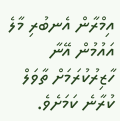އިމްރާން އެނބުރި މާލެ އައުމުން އޭނާ ހާޒިރުކުރަމަށް ތާވަލް ކުރާނެ ކަމަށެވެ.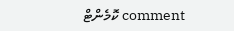comment ކޮމެންޓް